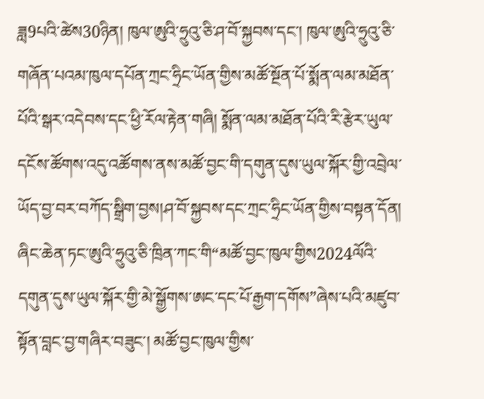ཟླ9པའི་ཚེས30ཉིན། ཁུལ་ཨུའི་ཧྲུའུ་ཅི་ཤ་བོ་སྐྱབས་དང་། ཁུལ་ཨུའི་ཧྲུའུ་ཅི་གཞོན་པའམ་ཁུལ་དཔོན་ཀྲང་ཧྲིང་ཡོན་གྱིས་མཚོ་སྔོན་པོ་སྨོན་ལམ་མཐོན་པོའི་སྒར་འདེབས་དང་ཕྱི་རོལ་རྟེན་གཞི། སྨོན་ལམ་མཐོན་པོའི་རི་རྩེར་ཡུལ་དངོས་ཚོགས་འདུ་འཚོགས་ནས་མཚོ་བྱང་གི་དགུན་དུས་ཡུལ་སྐོར་གྱི་འབྲེལ་ཡོད་བྱ་བར་བཀོད་སྒྲིག་བྱས།ཤ་བོ་སྐྱབས་དང་ཀྲང་ཧྲིང་ཡོན་གྱིས་བསྟན་དོན། ཞིང་ཆེན་ཏང་ཨུའི་ཧྲུའུ་ཅི་ཁྲིན་ཀང་གི“མཚོ་བྱང་ཁུལ་གྱིས2024ལོའི་དགུན་དུས་ཡུལ་སྐོར་གྱི་མེ་སྒྱོགས་ཨང་དང་པོ་རྒྱག་དགོས”ཞེས་པའི་མཛུབ་སྟོན་བླང་བྱ་གཞིར་བཟུང་། མཚོ་བྱང་ཁུལ་གྱིས་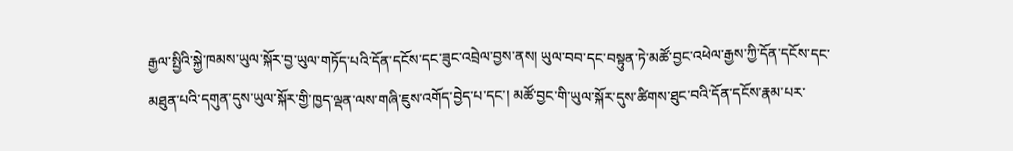རྒྱལ་སྤྱིའི་སྐྱེ་ཁམས་ཡུལ་སྐོར་བྱ་ཡུལ་གཏོད་པའི་དོན་དངོས་དང་ཟུང་འབྲེལ་བྱས་ནས། ཡུལ་བབ་དང་བསྟུན་ཏེ་མཚོ་བྱང་འཕེལ་རྒྱས་ཀྱི་དོན་དངོས་དང་མཐུན་པའི་དགུན་དུས་ཡུལ་སྐོར་གྱི་ཁྱད་ལྡན་ལས་གཞི་ཇུས་འགོད་བྱེད་པ་དང་། མཚོ་བྱང་གི་ཡུལ་སྐོར་དུས་ཚིགས་ཐུང་བའི་དོན་དངོས་རྣམ་པར་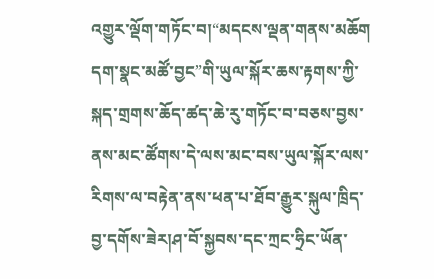འགྱུར་ལྡོག་གཏོང་བ།“མདངས་ལྡན་གནས་མཆོག དག་སྣང་མཚོ་བྱང”གི་ཡུལ་སྐོར་ཆས་རྟགས་ཀྱི་སྐད་གྲགས་ཆོད་ཚད་ཆེ་རུ་གཏོང་བ་བཅས་བྱས་ནས་མང་ཚོགས་དེ་ལས་མང་བས་ཡུལ་སྐོར་ལས་རིགས་ལ་བརྟེན་ནས་ཕན་པ་ཐོབ་རྒྱུར་སྐུལ་ཁྲིད་བྱ་དགོས་ཟེར།ཤ་བོ་སྐྱབས་དང་ཀྲང་ཧྲིང་ཡོན་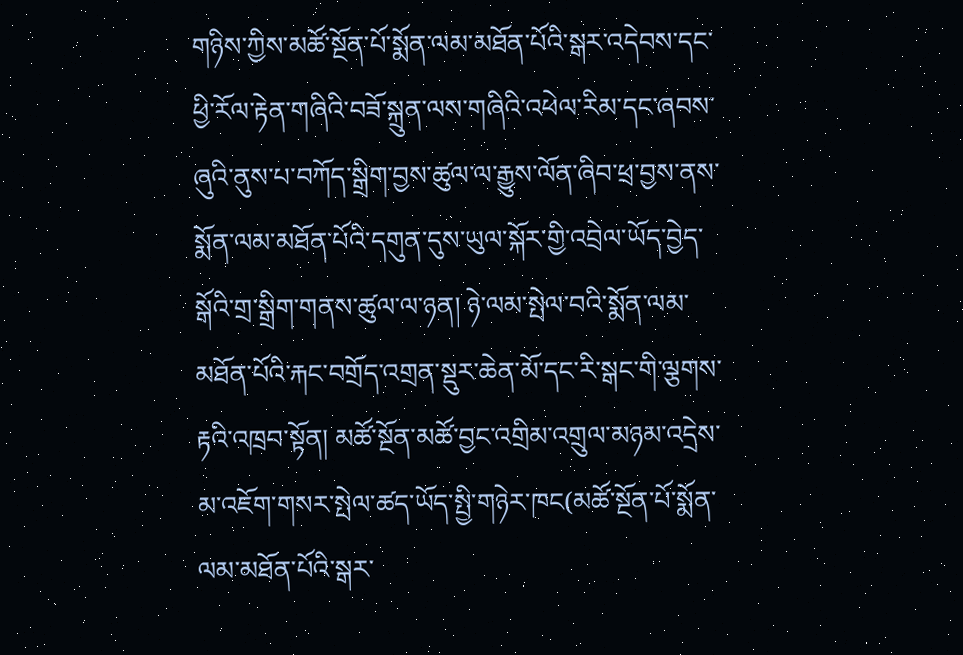གཉིས་ཀྱིས་མཚོ་སྔོན་པོ་སྨོན་ལམ་མཐོན་པོའི་སྒར་འདེབས་དང་ཕྱི་རོལ་རྟེན་གཞིའི་བཟོ་སྐྲུན་ལས་གཞིའི་འཕེལ་རིམ་དང་ཞབས་ཞུའི་ནུས་པ་བཀོད་སྒྲིག་བྱས་ཚུལ་ལ་རྒྱུས་ལོན་ཞིབ་ཕྲ་བྱས་ནས་སྨོན་ལམ་མཐོན་པོའི་དགུན་དུས་ཡུལ་སྐོར་གྱི་འབྲེལ་ཡོད་བྱེད་སྒོའི་གྲ་སྒྲིག་གནས་ཚུལ་ལ་ཉན། ཉེ་ལམ་སྤེལ་བའི་སྨོན་ལམ་མཐོན་པོའི་རྐང་བགྲོད་འགྲན་སྡུར་ཆེན་མོ་དང་རི་སྒང་གི་ལྕགས་རྟའི་འཁྲབ་སྟོན། མཚོ་སྔོན་མཚོ་བྱང་འགྲིམ་འགྲུལ་མཉམ་འདྲེས་མ་འཇོག་གསར་སྤེལ་ཚད་ཡོད་སྤྱི་གཉེར་ཁང(མཚོ་སྔོན་པོ་སྨོན་ལམ་མཐོན་པོའི་སྒར་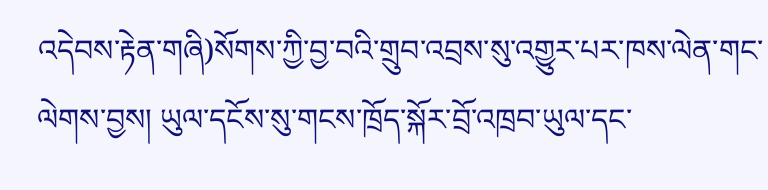འདེབས་རྟེན་གཞི)སོགས་ཀྱི་བྱ་བའི་གྲུབ་འབྲས་སུ་འགྱུར་པར་ཁས་ལེན་གང་ལེགས་བྱས། ཡུལ་དངོས་སུ་གངས་ཁྲོད་སྐོར་བྲོ་འཁྲབ་ཡུལ་དང་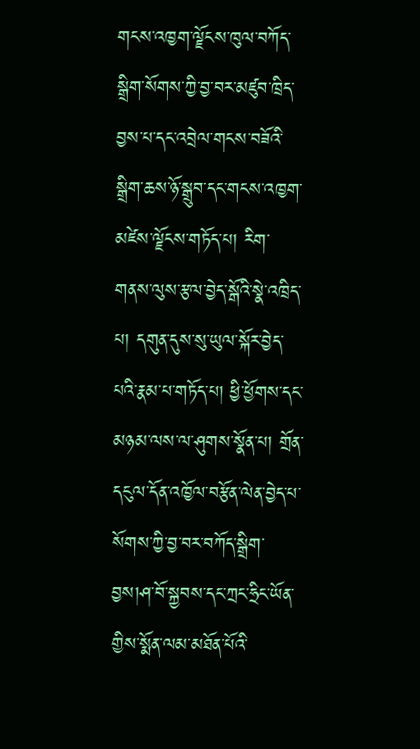གངས་འཁྱག་ལྗོངས་ཁུལ་བཀོད་སྒྲིག་སོགས་ཀྱི་བྱ་བར་མཛུབ་ཁྲིད་བྱས་པ་དང་འབྲེལ་གངས་བཟོའི་སྒྲིག་ཆས་ཉོ་སྒྲུབ་དང་གངས་འཁྱག་མཛེས་ལྗོངས་གཏོད་པ། རིག་གནས་ལུས་རྩལ་བྱེད་སྒོའི་སྣེ་འཁྲིད་པ། དགུན་དུས་སུ་ཡུལ་སྐོར་བྱེད་པའི་རྣམ་པ་གཏོད་པ། ཕྱི་ཕྱོགས་དང་མཉམ་ལས་ལ་ཤུགས་སྣོན་པ། གྲོན་དངུལ་དོན་འཁྱོལ་བརྩོན་ལེན་བྱེད་པ་སོགས་ཀྱི་བྱ་བར་བཀོད་སྒྲིག་བྱས།ཤ་བོ་སྐྱབས་དང་ཀྲང་ཧྲིང་ཡོན་གྱིས་སྨོན་ལམ་མཐོན་པོའི་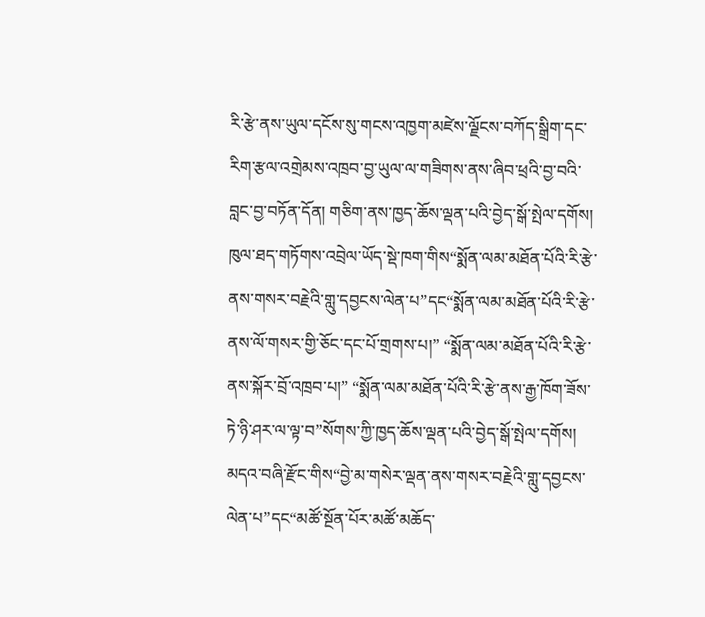རི་རྩེ་ནས་ཡུལ་དངོས་སུ་གངས་འཁྱག་མཛེས་ལྗོངས་བཀོད་སྒྲིག་དང་རིག་རྩལ་འགྲེམས་འཁྲབ་བྱ་ཡུལ་ལ་གཟིགས་ནས་ཞིབ་ཕྲའི་བྱ་བའི་བླང་བྱ་བཏོན་དོན། གཅིག་ནས་ཁྱད་ཆོས་ལྡན་པའི་བྱེད་སྒོ་སྤེལ་དགོས། ཁུལ་ཐད་གཏོགས་འབྲེལ་ཡོད་སྡེ་ཁག་གིས“སྨོན་ལམ་མཐོན་པོའི་རི་རྩེ་ནས་གསར་བརྗེའི་གླུ་དབྱངས་ལེན་པ”དང“སྨོན་ལམ་མཐོན་པོའི་རི་རྩེ་ནས་ལོ་གསར་གྱི་ཅོང་དང་པོ་གྲགས་པ།” “སྨོན་ལམ་མཐོན་པོའི་རི་རྩེ་ནས་སྐོར་བྲོ་འཁྲབ་པ།” “སྨོན་ལམ་མཐོན་པོའི་རི་རྩེ་ནས་རྒྱ་ཁོག་ཟོས་ཏེ་ཉི་ཤར་ལ་ལྟ་བ”སོགས་ཀྱི་ཁྱད་ཆོས་ལྡན་པའི་བྱེད་སྒོ་སྤེལ་དགོས། མདའ་བཞི་རྫོང་གིས“བྱེ་མ་གསེར་ལྡན་ནས་གསར་བརྗེའི་གླུ་དབྱངས་ལེན་པ”དང“མཚོ་སྔོན་པོར་མཚོ་མཆོད་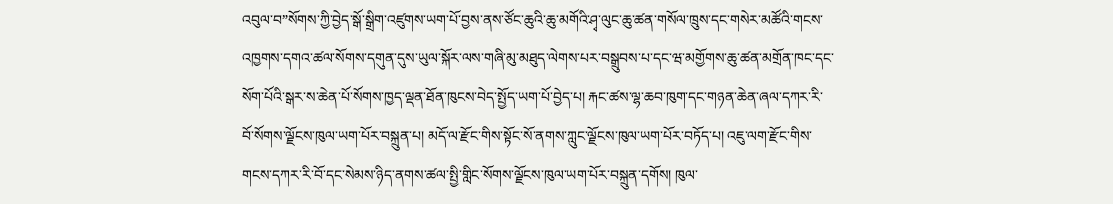འབུལ་བ”སོགས་ཀྱི་བྱེད་སྒོ་སྒྲིག་འཛུགས་ཡག་པོ་བྱས་ནས་ཙོང་ཆུའི་ཆུ་མགོའི་ཤྭ་ལུང་ཆུ་ཚན་གསོལ་ཁྲུས་དང་གསེར་མཚོའི་གངས་འཁྱགས་དགའ་ཚལ་སོགས་དགུན་དུས་ཡུལ་སྐོར་ལས་གཞི་མུ་མཐུད་ལེགས་པར་བསྒྲུབས་པ་དང་ཝ་མགྱོགས་ཆུ་ཚན་མགྲོན་ཁང་དང་སོག་པོའི་སྒར་ས་ཆེན་པོ་སོགས་ཁྱད་ལྡན་ཐོན་ཁུངས་བེད་སྤྱོད་ཡག་པོ་བྱེད་པ། རྐང་ཚས་ལྷ་ཆབ་ཁུག་དང་གཉན་ཆེན་ཞལ་དཀར་རི་བོ་སོགས་ལྗོངས་ཁུལ་ཡག་པོར་བསྐྲུན་པ། མདོ་ལ་རྫོང་གིས་སྟོང་སོ་ནགས་ཀླུང་ལྗོངས་ཁུལ་ཡག་པོར་བཏོད་པ། འཇུ་ལག་རྫོང་གིས་གངས་དཀར་རི་བོ་དང་སེམས་ཉིད་ནགས་ཚལ་སྤྱི་གླིང་སོགས་ལྗོངས་ཁུལ་ཡག་པོར་བསྐྲུན་དགོས། ཁུལ་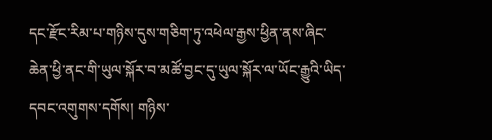དང་རྫོང་རིམ་པ་གཉིས་དུས་གཅིག་ཏུ་འཕེལ་རྒྱས་ཕྱིན་ནས་ཞིང་ཆེན་ཕྱི་ནང་གི་ཡུལ་སྐོར་བ་མཚོ་བྱང་དུ་ཡུལ་སྐོར་ལ་ཡོང་རྒྱུའི་ཡིད་དབང་འགུགས་དགོས། གཉིས་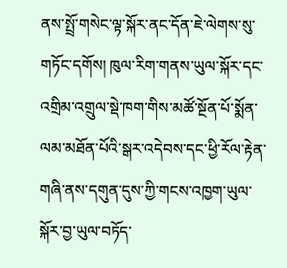ནས་སྤྲོ་གསེང་ལྟ་སྐོར་ནང་དོན་ཇེ་ལེགས་སུ་གཏོང་དགོས། ཁུལ་རིག་གནས་ཡུལ་སྐོར་དང་འགྲིམ་འགྲུལ་སྡེ་ཁག་གིས་མཚོ་སྔོན་པོ་སྨོན་ལམ་མཐོན་པོའི་སྒར་འདེབས་དང་ཕྱི་རོལ་རྟེན་གཞི་ནས་དགུན་དུས་ཀྱི་གངས་འཁྱག་ཡུལ་སྐོར་བྱ་ཡུལ་བཏོད་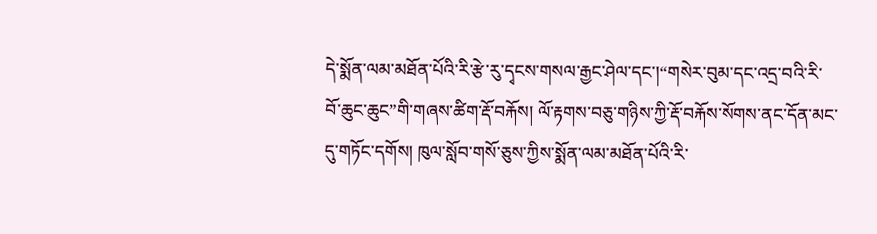དེ་སྨོན་ལམ་མཐོན་པོའི་རི་རྩེ་རུ་དྭངས་གསལ་རྒྱང་ཤེལ་དང་།“གསེར་བུམ་དང་འདྲ་བའི་རི་བོ་ཆུང་ཆུང”གི་གཞས་ཚིག་རྡོ་བརྐོས། ལོ་རྟགས་བཅུ་གཉིས་ཀྱི་རྡོ་བརྐོས་སོགས་ནང་དོན་མང་དུ་གཏོང་དགོས། ཁུལ་སློབ་གསོ་ཅུས་ཀྱིས་སྨོན་ལམ་མཐོན་པོའི་རི་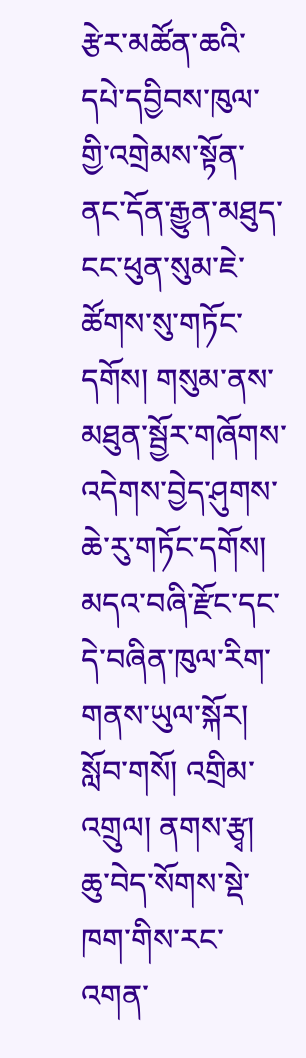རྩེར་མཚོན་ཆའི་དཔེ་དབྱིབས་ཁུལ་གྱི་འགྲེམས་སྟོན་ནང་དོན་རྒྱུན་མཐུད་ངང་ཕུན་སུམ་ཇེ་ཚོགས་སུ་གཏོང་དགོས། གསུམ་ནས་མཐུན་སྦྱོར་གཞོགས་འདེགས་བྱེད་ཤུགས་ཆེ་རུ་གཏོང་དགོས། མདའ་བཞི་རྫོང་དང་དེ་བཞིན་ཁུལ་རིག་གནས་ཡུལ་སྐོར། སློབ་གསོ། འགྲིམ་འགྲུལ། ནགས་རྩྭ། ཆུ་བེད་སོགས་སྡེ་ཁག་གིས་རང་འགན་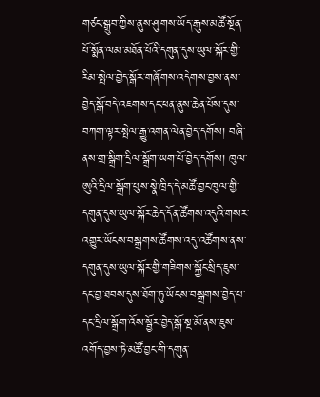གཙང་སྒྲུབ་ཀྱིས་ནུས་ཤུགས་ཡོད་རྒུས་མཚོ་སྔོན་པོ་སྨོན་ལམ་མཐོན་པོའི་དགུན་དུས་ཡུལ་སྐོར་གྱི་རིམ་སྤེལ་བྱེད་སྒོར་གཞོགས་འདེགས་བྱས་ནས་བྱེད་སྒོ་བདེ་འཇགས་དང་ཕན་ནུས་ཆེན་པོས་དུས་བཀག་ལྟར་སྤེལ་རྒྱུ་འགན་ལེན་བྱེད་དགོས། བཞི་ནས་གྲ་སྒྲིག་དྲིལ་སྒྲོག་ཡག་པོ་བྱེད་དགོས། ཁུལ་ཨུའི་དྲིལ་སྒྲོག་པུས་སྣེ་ཁྲིད་དེ་མཚོ་བྱང་ཁུལ་གྱི་དགུན་དུས་ཡུལ་སྐོར་ཆེད་དོན་ཚོགས་འདུའི་གསར་འགྱུར་ཡོངས་བསྒྲགས་ཚོགས་འདུ་འཚོགས་ནས་དགུན་དུས་ཡུལ་སྐོར་གྱི་གཟིགས་སྐྱོང་སྲིད་ཇུས་དང་བྱ་ཐབས་དུས་ཐོག་ཏུ་ཡོངས་བསྒྲགས་བྱེད་པ་དང་དྲིལ་སྒྲོག་འོས་སྦྱོར་བྱེད་སྒོ་སྔ་མོ་ནས་ཇུས་འགོད་བྱས་ཏེ་མཚོ་བྱང་གི་དགུན་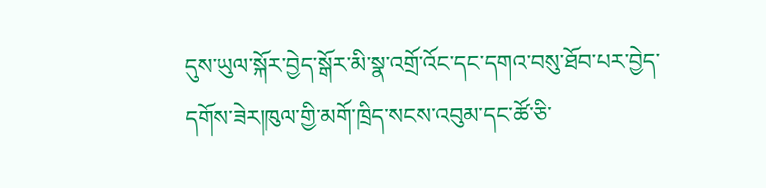དུས་ཡུལ་སྐོར་བྱེད་སྒོར་མི་སྣ་འགྲོ་འོང་དང་དགའ་བསུ་ཐོབ་པར་བྱེད་དགོས་ཟེར།ཁུལ་གྱི་མགོ་ཁྲིད་སངས་འབུམ་དང་ཚོ་ཅི་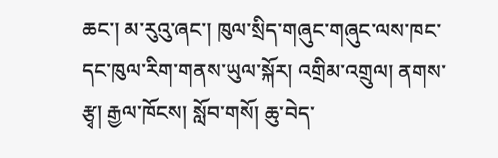ཆང་། མ་རུའུ་ཞང་། ཁུལ་སྲིད་གཞུང་གཞུང་ལས་ཁང་དང་ཁུལ་རིག་གནས་ཡུལ་སྐོར། འགྲིམ་འགྲུལ། ནགས་རྩྭ། རྒྱལ་ཁོངས། སློབ་གསོ། ཆུ་བེད་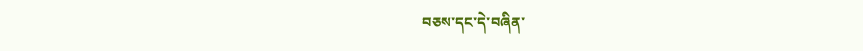བཅས་དང་དེ་བཞིན་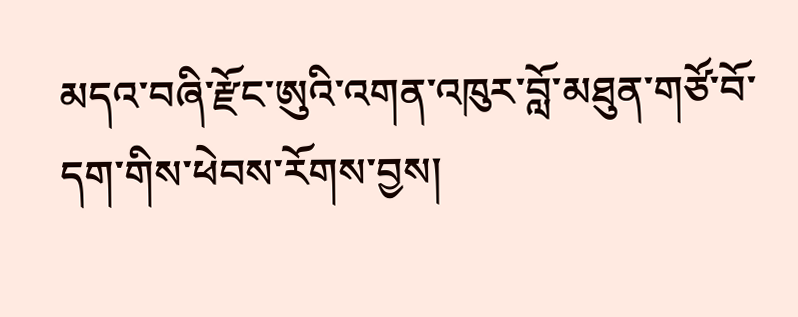མདའ་བཞི་རྫོང་ཨུའི་འགན་འཁུར་བློ་མཐུན་གཙོ་བོ་དག་གིས་ཕེབས་རོགས་བྱས།